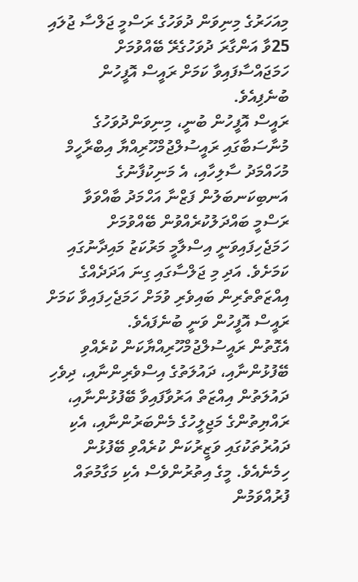މިއަހަރުގެ މިނިވަން ދުވަހުގެ ރަސްމީ ޖަލްސާ ޖުލައި 25ވާ އަންގާރަ ދުވަހުގެރޭ ބޭއްވުމަށް ހަމަޖައްސާފައިވާ ކަމަށް ރައީސް އޮފީހުން ބުނެފިއެވެ.
ރައީސް އޮފީހުން ބުނީ، މިނިވަންދުވަހުގެ މުނާސަބާގައި ރައީސުލްޖުމްހޫރިއްޔާ އިބްރާހީމް މުހައްމަދު ސާލިހާއި، އެ މަނިކުފާނުގެ އަނބިކަނބަލުން ފަޒްނާ އަހްމަދު ބާއްވަވާ ރަސްމީ ބައްދަލުކުރެއްވުން ބޭއްވުމަށް ހަމަޖެހިފައިވަނީ އިސްލާމީ މަރުކަޒު މައިދާނުގައި ކަމަށެވެ. އަދި މި ޖަލްސާގައި ގިނަ އަދަދެއްގެ އިއްޒަތްތެރިން ބައިވެރި ވުމަށް ހަމަޖެހިފައިވާ ކަމަށް ރައީސް އޮފީހުން ވަނީ ބުނެފައެވެ.
އެގޮތުން ރައީސުލްޖުމްހޫރިއްޔާކަން ކުރެއްވި ބޭފުޅުންނާއި، ދައުލަތުގެ އިސްވެރިންނާއި، ދިވެހި ދައުލަތުން އިއްޒަތް އަރުވާފައިވާ ބޭފުޅުންނާއި، ރައްޔިތުންގެ މަޖިލީހުގެ މެންބަރުންނާއި، އެކި ދައުރުތަކުގައި ވަޒީރުކަން ކުރެއްވި ބޭފުޅުން ހިމެނެއެވެ. މީގެ އިތުރުންވެސް އެކި މަގާމުތައް ފުރުއްވަމުން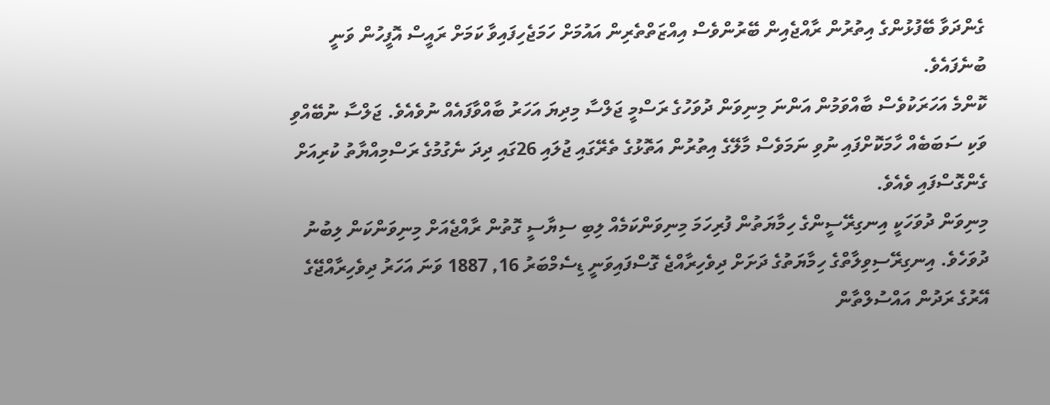ގެންދަވާ ބޭފުޅުންގެ އިތުރުން ރާއްޖެއިން ބޭރުންވެސް އިއްޒަތްތެރިން އައުމަށް ހަމަޖެހިފައިވާ ކަމަށް ރައީސް އޮފީހުން ވަނީ ބުނެފައެވެ.
ކޮންމެ އަހަރަކުވެސް ބާއްވަމުން އަންނަ މިނިވަން ދުވަހުގެ ރަސްމީ ޖަލްސާ މިދިޔަ އަހަރު ބާއްވާފައެއް ނުވެއެވެ. ޖަލްސާ ނުބޭއްވި ވަކި ސަބަބެއް ހާމަކޮށްފައި ނުވި ނަމަވެސް މާލޭގެ އިތުރުން އަތޮޅުގެ ތެރޭގައި ޖުލައި 26ގައި ދިދަ ނެގުމުގެ ރަސްމިއްޔާތު ކުރިއަށް ގެންގޮސްފައި ވެއެވެ.
މިނިވަން ދުވަހަކީ އިނގިރޭސީންގެ ހިމާޔަތުން ފުރިހަމަ މިނިވަންކަމެއް ލިބި ސިޔާސީ ގޮތުން ރާއްޖެއަށް މިނިވަންކަން ލިބުނު ދުވަހެވެ. އިނގިރޭސިވިލާތްގެ ހިމާޔަތުގެ ދަށަށް ދިވެހިރާއްޖެ ގޮސްފައިވަނީ ޑިސެމްބަރު 16, 1887 ވަނަ އަހަރު ދިވެހިރާއްޖޭގެ އޭރުގެ ރަދުން އައްސުލްތާން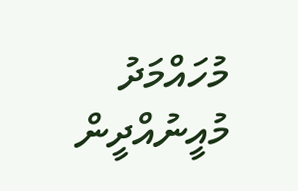މުހައްމަދު މުއީނުއްދީން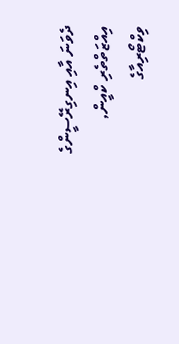ދެވަނަ އާއި އިނގިރޭސީންގެ އިއްޒަތްތެރި ކްއީން, ވިކްޓޯރިއާގެ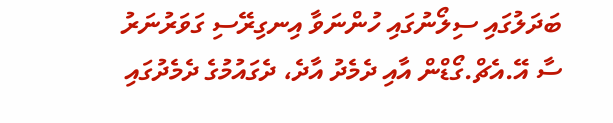ބަދަލުގައި ސިލޯނުގައި ހުންނަވާ އިނގިރޭސި ގަވަރުނަރު ސާ އޭ.އެޗް.ގޯޑްން އާއި ދެމެދު އާދެ، ދެގައުމުގެ ދެމެދުގައި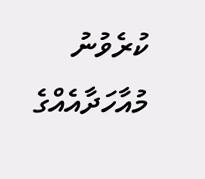ކުރެވުނު މުއާހަދާއެއްގެ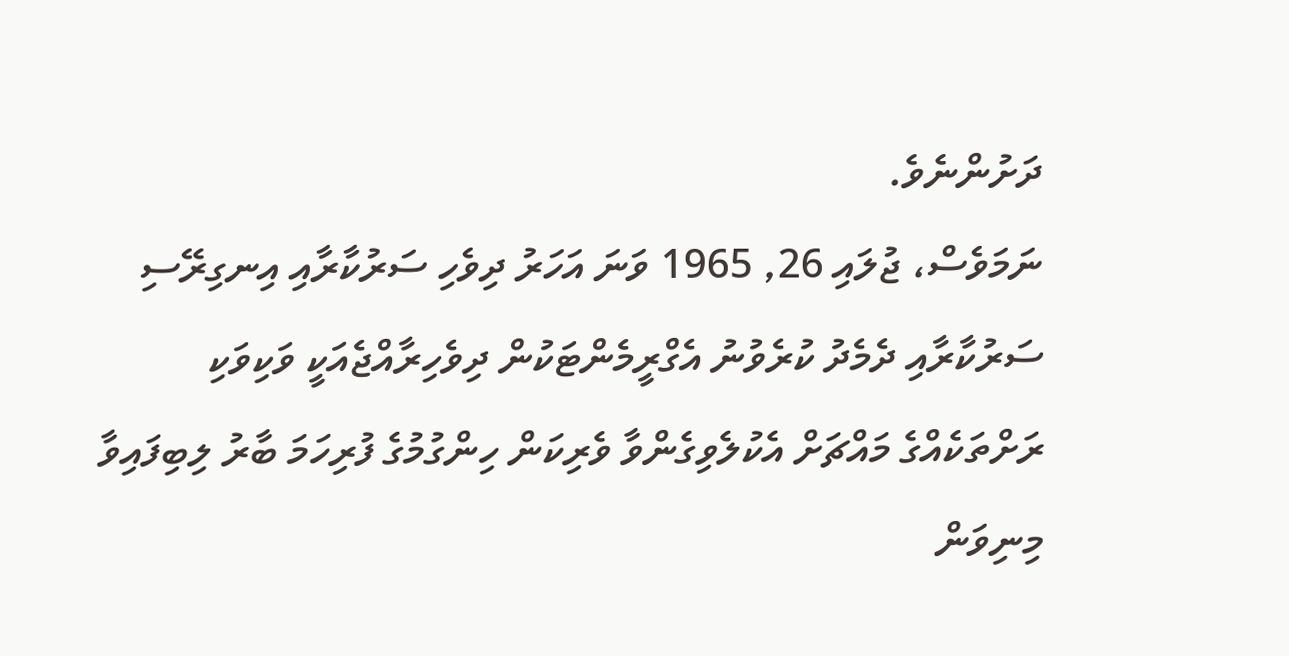ދަށުންނެވެ.
ނަމަވެސް، ޖުލައި 26, 1965 ވަނަ އަހަރު ދިވެހި ސަރުކާރާއި އިނގިރޭސި ސަރުކާރާއި ދެމެދު ކުރެވުނު އެގްރީމެންޓަކުން ދިވެހިރާއްޖެއަކީ ވަކިވަކި ރަށްތަކެއްގެ މައްޗަށް އެކުލެވިގެންވާ ވެރިކަން ހިންގުމުގެ ފުރިހަމަ ބާރު ލިބިފައިވާ މިނިވަން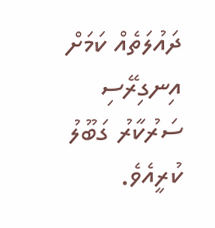ދައުލަތެއް ކަމަށް އިނގިރޭސި ސަރުކާރު ގަބޫލު ކުރީއެވެ.